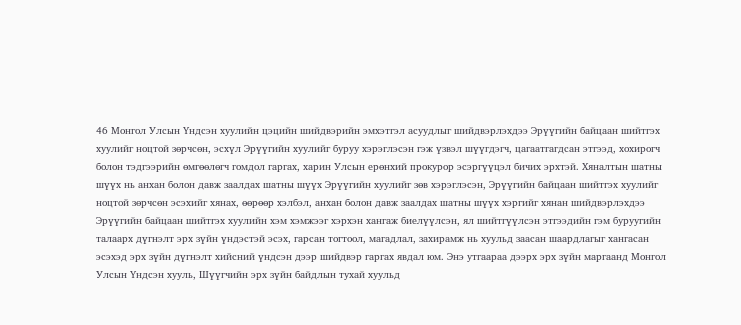46 Монгол Улсын Үндсэн хуулийн цэцийн шийдвэрийн эмхэтгэл асуудлыг шийдвэрлэхдээ Эрүүгийн байцаан шийтгэх хуулийг ноцтой зөрчсөн, эсхүл Эрүүгийн хуулийг буруу хэрэглэсэн гэж үзвэл шүүгдэгч, цагаатгагдсан этгээд, хохирогч болон тэдгээрийн өмгөөлөгч гомдол гаргах, харин Улсын ерөнхий прокурор эсэргүүцэл бичих эрхтэй. Хяналтын шатны шүүх нь анхан болон давж заалдах шатны шүүх Эрүүгийн хуулийг зөв хэрэглэсэн, Эрүүгийн байцаан шийтгэх хуулийг ноцтой зөрчсөн эсэхийг хянах, өөрөөр хэлбэл, анхан болон давж заалдах шатны шүүх хэргийг хянан шийдвэрлэхдээ Эрүүгийн байцаан шийтгэх хуулийн хэм хэмжээг хэрхэн хангаж биелүүлсэн, ял шийтгүүлсэн этгээдийн гэм буруугийн талаарх дүгнэлт эрх зүйн үндэстэй эсэх, гарсан тогтоол, магадлал, захирамж нь хуульд заасан шаардлагыг хангасан эсэхэд эрх зүйн дүгнэлт хийсний үндсэн дээр шийдвэр гаргах явдал юм. Энэ утгаараа дээрх эрх зүйн маргаанд Монгол Улсын Үндсэн хууль, Шүүгчийн эрх зүйн байдлын тухай хуульд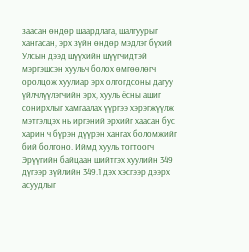заасан өндөр шаардлага, шалгуурыг хангасан, эрх зүйн өндөр мэдлэг бүхий Улсын дээд шүүхийн шүүгчидтэй мэргэшсэн хуульч болох өмгөөлөгч оролцож хуулиар эрх олгогдсоны дагуу үйлчлүүлэгчийн эрх, хууль ёсны ашиг сонирхлыг хамгаалах үүргээ хэрэгжүүлж мэтгэлцэх нь иргэний эрхийг хаасан бус харин ч бүрэн дүүрэн хангах боломжийг бий болгоно. Иймд хууль тогтоогч Эрүүгийн байцаан шийтгэх хуулийн 349 дүгээр зүйлийн 349.1 дэх хэсгээр дээрх асуудлыг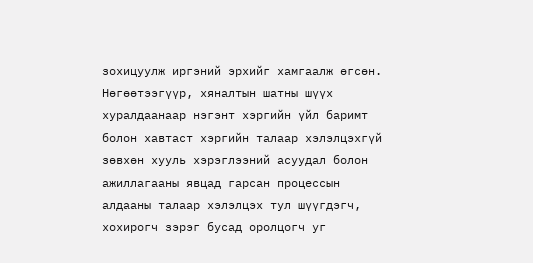зохицуулж иргэний эрхийг хамгаалж өгсөн. Нөгөөтээгүүр, хяналтын шатны шүүх хуралдаанаар нэгэнт хэргийн үйл баримт болон хавтаст хэргийн талаар хэлэлцэхгүй зөвхөн хууль хэрэглээний асуудал болон ажиллагааны явцад гарсан процессын алдааны талаар хэлэлцэх тул шүүгдэгч, хохирогч зэрэг бусад оролцогч уг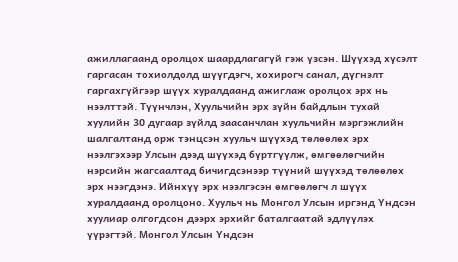ажиллагаанд оролцох шаардлагагүй гэж үзсэн. Шүүхэд хүсэлт гаргасан тохиолдолд шүүгдэгч, хохирогч санал, дүгнэлт гаргахгүйгээр шүүх хуралдаанд ажиглаж оролцох эрх нь нээлттэй. Түүнчлэн, Хуульчийн эрх зүйн байдлын тухай хуулийн 30 дугаар зүйлд заасанчлан хуульчийн мэргэжлийн шалгалтанд орж тэнцсэн хуульч шүүхэд төлөөлөх эрх нээлгэхээр Улсын дээд шүүхэд бүртгүүлж, өмгөөлөгчийн нэрсийн жагсаалтад бичигдсэнээр түүний шүүхэд төлөөлөх эрх нээгдэнэ. Ийнхүү эрх нээлгэсэн өмгөөлөгч л шүүх хуралдаанд оролцоно. Хуульч нь Монгол Улсын иргэнд Үндсэн хуулиар олгогдсон дээрх эрхийг баталгаатай эдлүүлэх үүрэгтэй. Монгол Улсын Үндсэн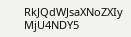RkJQdWJsaXNoZXIy MjU4NDY5